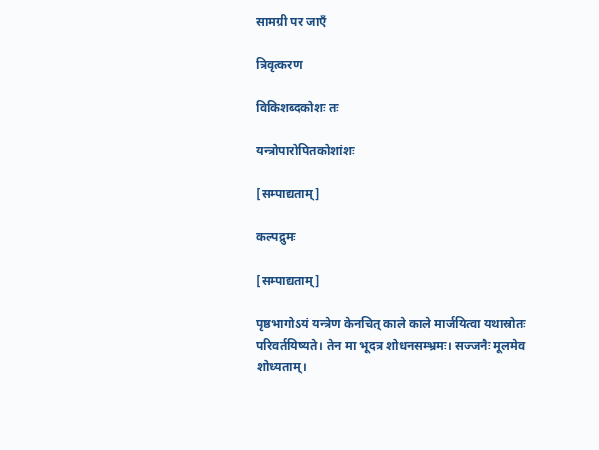सामग्री पर जाएँ

त्रिवृत्करण

विकिशब्दकोशः तः

यन्त्रोपारोपितकोशांशः

[सम्पाद्यताम्]

कल्पद्रुमः

[सम्पाद्यताम्]

पृष्ठभागोऽयं यन्त्रेण केनचित् काले काले मार्जयित्वा यथास्रोतः परिवर्तयिष्यते। तेन मा भूदत्र शोधनसम्भ्रमः। सज्जनैः मूलमेव शोध्यताम्।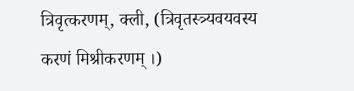त्रिवृत्करणम्, क्ली, (त्रिवृतस्त्र्यवयवस्य करणं मिश्रीकरणम् ।)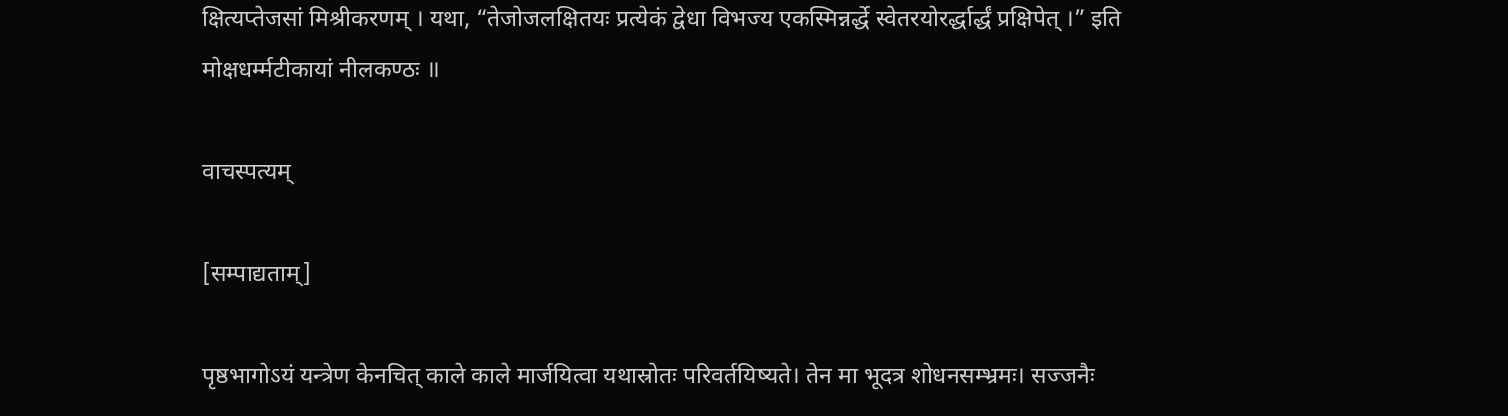क्षित्यप्तेजसां मिश्रीकरणम् । यथा, “तेजोजलक्षितयः प्रत्येकं द्वेधा विभज्य एकस्मिन्नर्द्धे स्वेतरयोरर्द्धार्द्धं प्रक्षिपेत् ।” इति मोक्षधर्म्मटीकायां नीलकण्ठः ॥

वाचस्पत्यम्

[सम्पाद्यताम्]

पृष्ठभागोऽयं यन्त्रेण केनचित् काले काले मार्जयित्वा यथास्रोतः परिवर्तयिष्यते। तेन मा भूदत्र शोधनसम्भ्रमः। सज्जनैः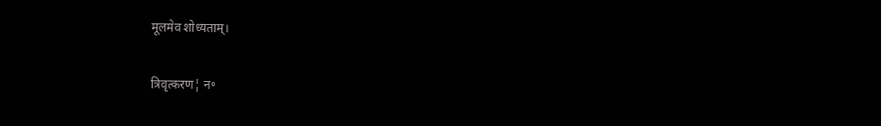मूलमेव शोध्यताम्।

त्रिवृत्करण¦ न॰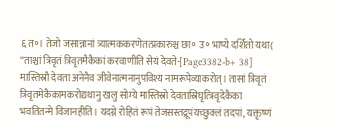६ त॰। तेजो जसान्नानां त्र्यात्मककरणेतत्प्रकारुश्च छा॰ उ॰ भाष्ये दर्शितो यथा(
“ताश्चां त्रिवृतं त्रिवृतमैकैकां करवाणीति सेयं देवते-[Page3382-b+ 38] मास्तिस्रौ देवता अनेनैव जीवेनात्मनानुपविश्य नामरूपेव्याकरोत्। तासां त्रिवृतं त्रिवृतमेकैकामकरोद्यथानु खलु सोम्ये मास्तिस्रो देवतास्रिघृत्त्रिवृदेकैका भवतितन्मे विजानहीति। यदग्ने रोहितं रूपं तेजसस्तद्रूपंयच्छुक्लं तदपां, यक्तृष्णं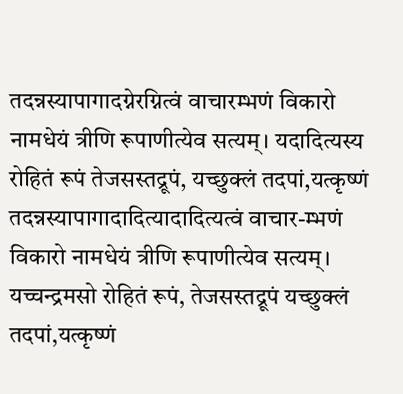तदन्नस्यापागादग्नेरग्नित्वं वाचारम्भणं विकारो नामधेयं त्रीणि रूपाणीत्येव सत्यम्। यदादित्यस्य रोहितं रूपं तेजसस्तद्रूपं, यच्छुक्लं तदपां,यत्कृष्णं तदन्नस्यापागादादित्यादादित्यत्वं वाचार-म्भणं विकारो नामधेयं त्रीणि रूपाणीत्येव सत्यम्। यच्चन्द्रमसो रोहितं रूपं, तेजसस्तद्रूपं यच्छुक्लं तदपां,यत्कृष्णं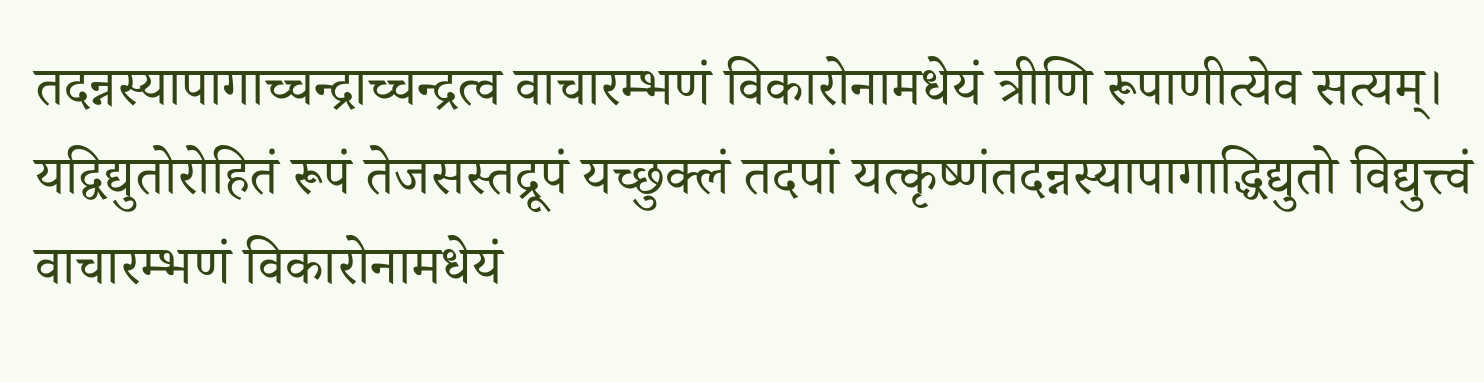तदन्नस्यापागाच्चन्द्राच्चन्द्रत्व वाचारम्भणं विकारोनामधेयं त्रीणि रूपाणीत्येव सत्यम्। यद्विद्युतोरोहितं रूपं तेजसस्तद्रूपं यच्छुक्लं तदपां यत्कृष्णंतदन्नस्यापागाद्धिद्युतो विद्युत्त्वं वाचारम्भणं विकारोनामधेयं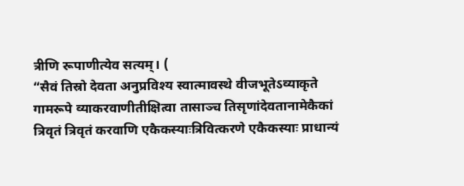त्रीणि रूपाणीत्येव सत्यम्। (
“सैवं तिस्रो देवता अनुप्रविश्य स्वात्मावस्थे वीजभूतेऽव्याकृते गामरूपे व्याकरवाणीतीक्षित्वा तासाञ्च तिसृणांदेवतानामेकैकां त्रिवृतं त्रिवृतं करवाणि एकैकस्याःत्रिवित्करणे एकैकस्याः प्राधान्यं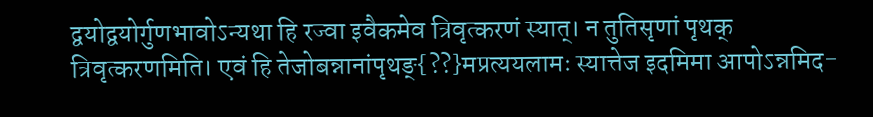द्वयोद्वयोर्गुणभावोऽन्यथा हि रज्वा इवैकमेव त्रिवृत्करणं स्यात्। न तुतिसृणां पृथक् त्रिवृत्करणमिति। एवं हि तेजोबन्नानांपृथङ्{??}मप्रत्ययलामः स्यात्तेज इदमिमा आपोऽन्नमिद-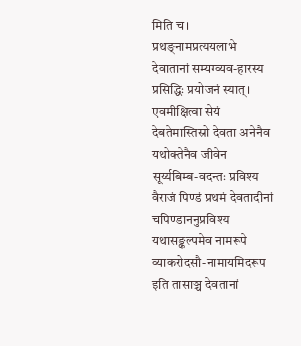मिति च। प्रथङ्नामप्रत्ययलाभे देवातानां सम्यग्व्यव-हारस्य प्रसिद्धिः प्रयोजनं स्यात्। एवमीक्षित्वा सेयं देबतेमास्तिस्रो देवता अनेनैव यथोक्तेनैव जीवेन सूर्य्यबिम्ब-वदन्तः प्रविश्य वैराजं पिण्डं प्रथमं देवतादीनां चपिण्डाननुप्रविश्य यथासङ्कल्पमेव नामरूपे व्याकरोदसौ-नामायमिदरूप इति तासाञ्च देवतानां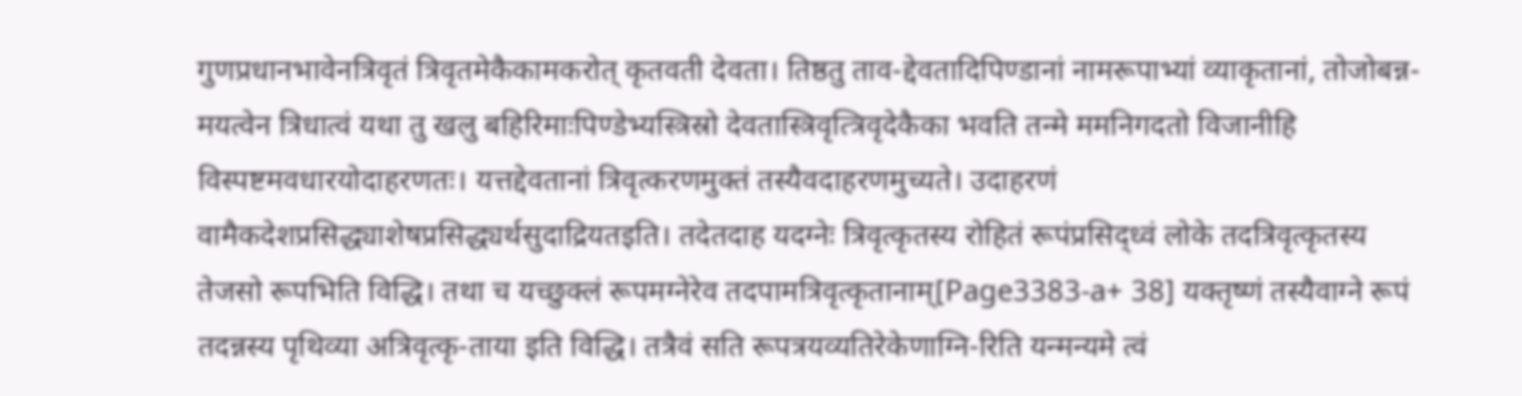गुणप्रधानभावेनत्रिवृतं त्रिवृतमेकैकामकरोत् कृतवती देवता। तिष्ठतु ताव-द्देवतादिपिण्डानां नामरूपाभ्यां व्याकृतानां, तोजोबन्न-मयत्वेन त्रिधात्वं यथा तु खलु बहिरिमाःपिण्डेभ्यस्त्रिस्रो देवतास्त्रिवृत्त्रिवृदेकैका भवति तन्मे ममनिगदतो विजानीहि विस्पष्टमवधारयोदाहरणतः। यत्तद्देवतानां त्रिवृत्करणमुक्तं तस्यैवदाहरणमुच्यते। उदाहरणं वामैकदेशप्रसिद्ध्याशेषप्रसिद्ध्यर्थसुदाद्रियतइति। तदेतदाह यदग्नेः त्रिवृत्कृतस्य रोहितं रूपंप्रसिद्ध्वं लोके तदत्रिवृत्कृतस्य तेजसो रूपभिति विद्धि। तथा च यच्छुक्लं रूपमग्नेरेव तदपामत्रिवृत्कृतानाम्[Page3383-a+ 38] यक्तृष्णं तस्यैवाग्ने रूपं तदन्नस्य पृथिव्या अत्रिवृत्कृ-ताया इति विद्धि। तत्रैवं सति रूपत्रयव्यतिरेकेणाग्नि-रिति यन्मन्यमे त्वं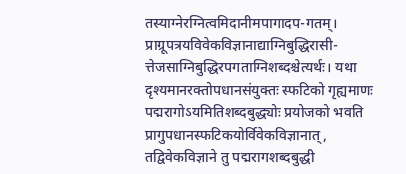तस्याग्नेरग्नित्वमिदानीमपागादप-गतम्। प्राग्रूपत्रयविवेकविज्ञानाद्याग्निबुद्धिरासी-त्तेजसाग्निबुद्धिरपगताग्निशब्दश्चेत्यर्थः। यथा दृश्यमानरक्तोपधानसंयुक्तः स्फटिको गृह्यमाणः पद्मरागोऽयमितिशब्दबुद्ध्योः प्रयोजको भवति प्रागुपधानस्फटिकयोर्विवेकविज्ञानात्, तद्विवेकविज्ञाने तु पद्मरागशब्दबुद्धी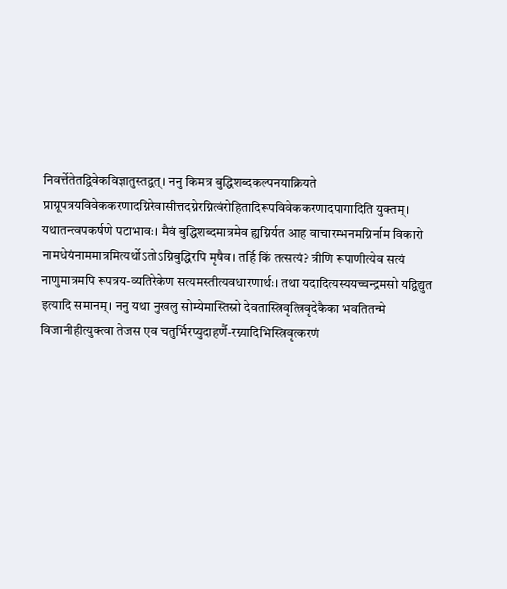निवर्त्तेतेतद्विवेकविज्ञातुस्तद्वत्। ननु किमत्र बुद्धिशब्दकल्पनयाक्रियते प्राग्रूपत्रयविवेककरणादग्निरेवासीत्तदग्नेरग्नित्वंरोहितादिरूपविवेककरणादपागादिति युक्तम्। यथातन्त्वपकर्षणे पटाभावः। मैवं बुद्धिशब्दमात्रमेव ह्यग्निर्यत आह वाचारम्भनमग्निर्नाम विकारो नामधेयंनाममात्रमित्यर्थोऽतोऽग्निबुद्धिरपि मृषैव। तर्हि किं तत्सत्यं? त्रीणि रूपाणीत्येव सत्यं नाणुमात्रमपि रूपत्रय-व्यतिरेकेण सत्यमस्तीत्यवधारणार्थः। तथा यदादित्यस्ययच्चन्द्रमसो यद्विद्युत इत्यादि समानम्। ननु यथा नुखलु सोम्येमास्तिस्रो देवतास्त्रिवृत्त्रिवृदेकैका भवतितन्मे विजानीहीत्युक्त्वा तेजस एव चतुर्भिरप्युदाहर्णै-रग्न्यादिभिस्त्रिवृत्करणं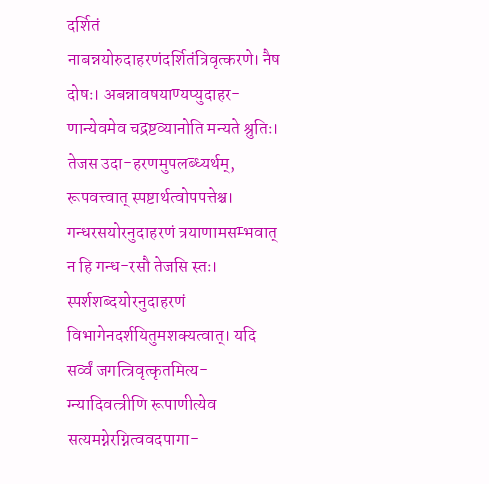दर्शितं नाबन्नयोरुदाहरणंदर्शितंत्रिवृत्करणे। नैष दोषः। अबन्नावषयाण्यप्युदाहर-णान्येवमेव चद्रष्टव्यानोति मन्यते श्रुतिः। तेजस उदा-हरणमुपलब्ध्यर्थम्, रूपवत्त्वात् स्पष्टार्थत्वोपपत्तेश्च। गन्धरसयोरनुदाहरणं त्रयाणामसम्भवात् न हि गन्ध-रसौ तेजसि स्तः। स्पर्शशब्दयोरनुदाहरणं विभागेनदर्शयितुमशक्यत्वात्। यदि सर्व्वं जगत्त्रिवृत्कृतमित्य-ग्न्यादिवत्त्रीणि रूपाणीत्येव सत्यमग्नेरग्नित्ववदपागा-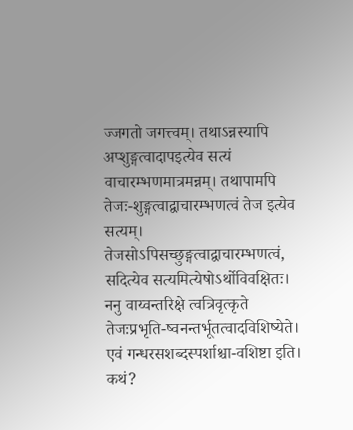ज्जगतो जगत्त्वम्। तथाऽन्नस्यापि अप्शुङ्गत्वादापइत्येव सत्यं वाचारम्भणमात्रमन्नम्। तथापामपि तेजः-शुङ्गत्वाद्वाचारम्भणत्वं तेज इत्येव सत्यम्। तेजसोऽपिसच्छुङ्गत्वाद्वाचारम्भणत्वं, सदित्येव सत्यमित्येषोऽर्थोविवक्षितः। ननु वाय्वन्तरिक्षे त्वत्रिवृत्कृते तेजःप्रभृति-ष्वनन्तर्भूतत्वादविशिष्येते। एवं गन्धरसशब्दस्पर्शाश्चा-वशिष्टा इति। कथं?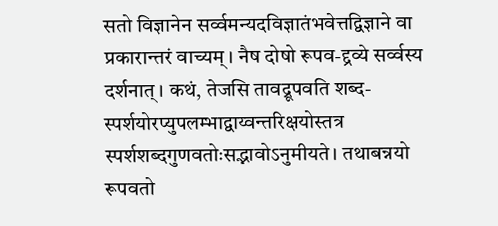सतो विज्ञानेन सर्व्वमन्यदविज्ञातंभवेत्तद्विज्ञाने वा प्रकारान्तरं वाच्यम्। नैष दोषो रूपव-द्द्रव्ये सर्व्वस्य दर्शनात्। कथं, तेजसि तावद्रूपवति शब्द-स्पर्शयोरप्युपलम्भाद्वाय्वन्तरिक्षयोस्तत्र स्पर्शशब्दगुणवतोःसद्भावोऽनुमीयते। तथाबन्नयो रूपवतो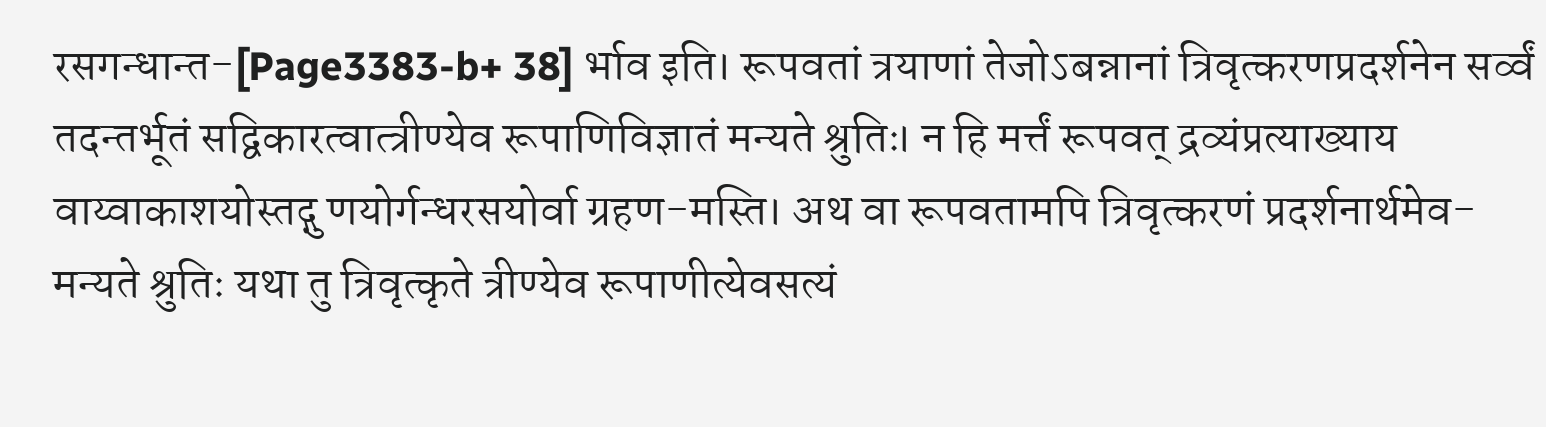रसगन्धान्त-[Page3383-b+ 38] र्भाव इति। रूपवतां त्रयाणां तेजोऽबन्नानां त्रिवृत्करणप्रदर्शनेन सर्व्वं तदन्तर्भूतं सद्विकारत्वात्त्रीण्येव रूपाणिविज्ञातं मन्यते श्रुतिः। न हि मर्त्तं रूपवत् द्रव्यंप्रत्याख्याय वाय्वाकाशयोस्तद्गु णयोर्गन्धरसयोर्वा ग्रहण-मस्ति। अथ वा रूपवतामपि त्रिवृत्करणं प्रदर्शनार्थमेव-मन्यते श्रुतिः यथा तु त्रिवृत्कृते त्रीण्येव रूपाणीत्येवसत्यं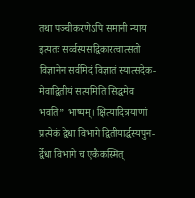तथा पञ्चीकरणेऽपि समानी न्याय इत्यतः सर्व्वस्यसद्विकारत्वात्सतो विज्ञानेन सर्वमिदं विज्ञातं स्यात्सदेक-मेवाद्वितीयं सत्यमिति सिद्धमेव भवति” भाष्यम्। क्षित्यादित्रयाणां प्रत्येकं द्वेधा विभागे द्वितीयार्द्धस्यपुन-र्द्वेधा विभागे च एकैकस्मित्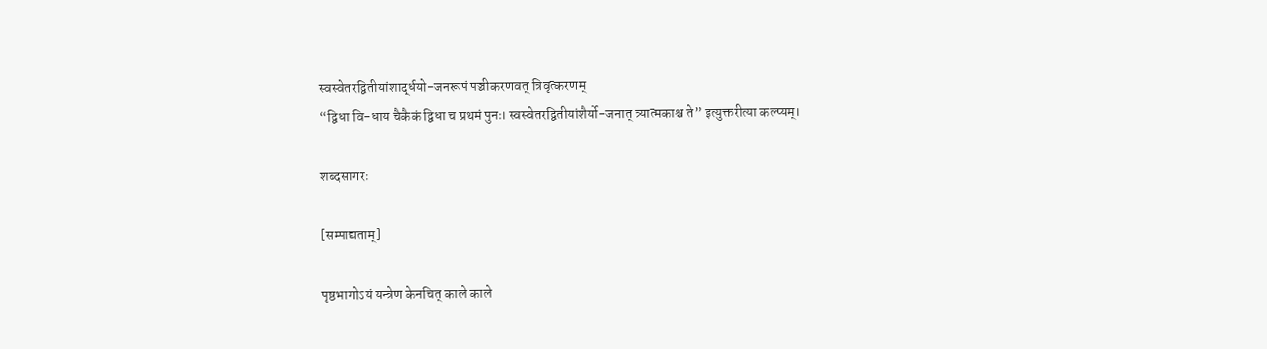स्वस्वेतरद्वितीयांशार्द्धयो-जनरूपं पञ्चीकरणवत् त्रिवृत्करणम्
“द्विधा वि-धाय चैकैकं द्विधा च प्रथमं पुनः। स्वस्वेतरद्वितीयांशैर्यो-जनात् त्र्यात्मकाश्च ते” इत्युक्तरीत्या कल्प्यम्।

शब्दसागरः

[सम्पाद्यताम्]

पृष्ठभागोऽयं यन्त्रेण केनचित् काले काले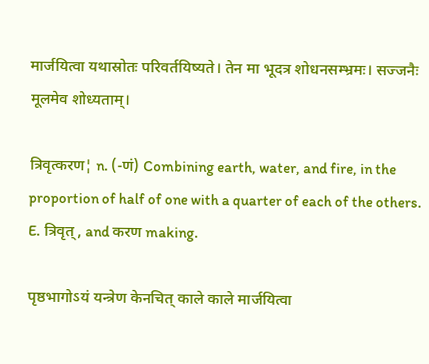मार्जयित्वा यथास्रोतः परिवर्तयिष्यते। तेन मा भूदत्र शोधनसम्भ्रमः। सज्जनैः मूलमेव शोध्यताम्।

त्रिवृत्करण¦ n. (-णं) Combining earth, water, and fire, in the proportion of half of one with a quarter of each of the others. E. त्रिवृत्, and करण making.

पृष्ठभागोऽयं यन्त्रेण केनचित् काले काले मार्जयित्वा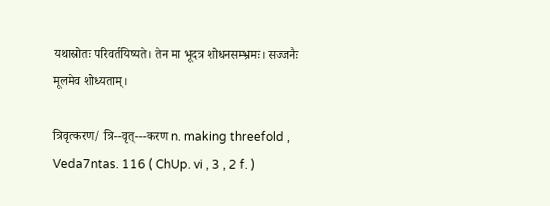यथास्रोतः परिवर्तयिष्यते। तेन मा भूदत्र शोधनसम्भ्रमः। सज्जनैः मूलमेव शोध्यताम्।

त्रिवृत्करण/ त्रि--वृत्---करण n. making threefold , Veda7ntas. 116 ( ChUp. vi , 3 , 2 f. )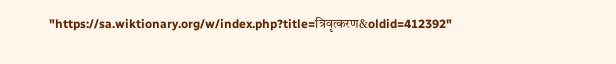"https://sa.wiktionary.org/w/index.php?title=त्रिवृत्करण&oldid=412392"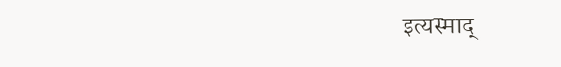इत्यस्माद्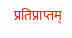प्रतिप्राप्तम्